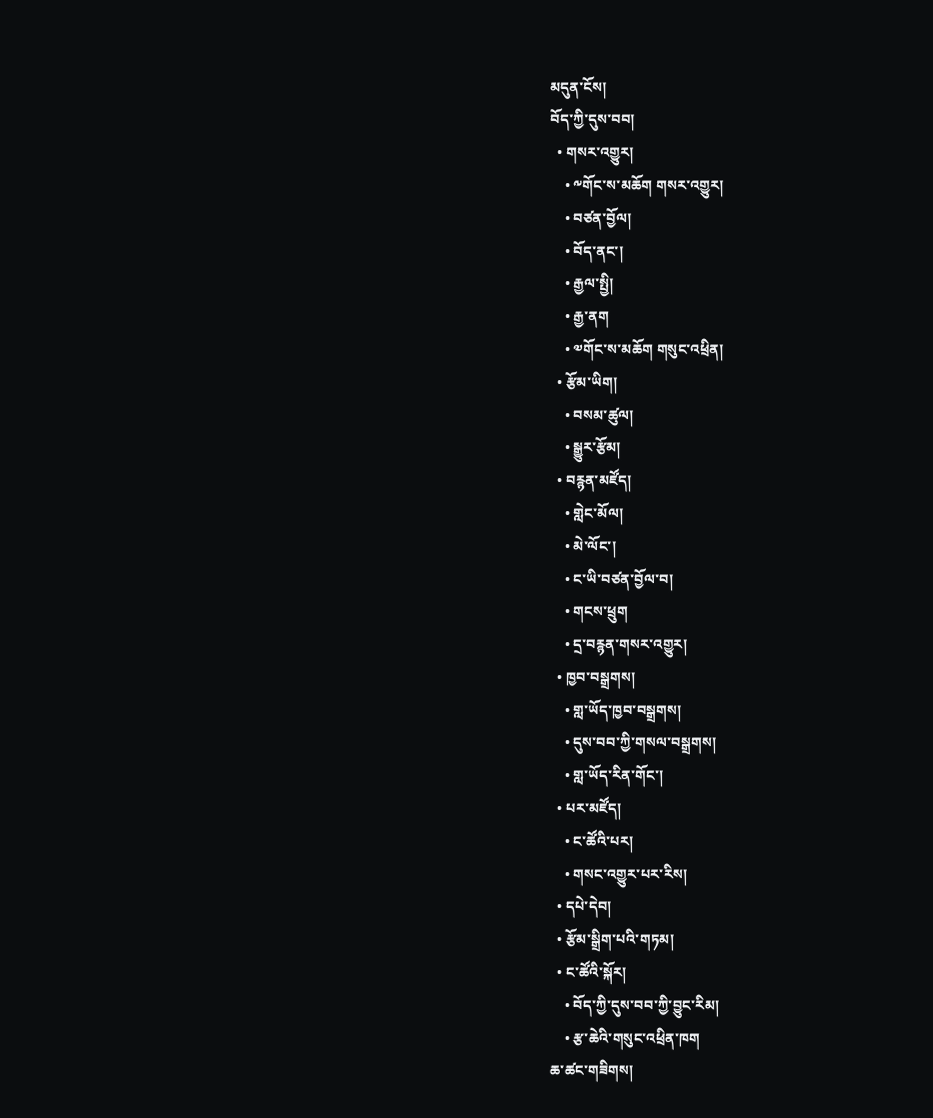མདུན་ངོས།
བོད་ཀྱི་དུས་བབ།
  • གསར་འགྱུར།
    • ༸གོང་ས་མཆོག གསར་འགྱུར།
    • བཙན་བྱོལ།
    • བོད་ནང་།
    • རྒྱལ་སྤྱི།
    • རྒྱ་ནག
    • ༧གོང་ས་མཆོག གསུང་འཕྲིན།
  • རྩོམ་ཡིག།
    • བསམ་ཚུལ།
    • སྒྱུར་རྩོམ།
  • བརྙན་མཛོད།
    • གླེང་མོལ།
    • མེ་ལོང་།
    • ང་ཡི་བཙན་བྱོལ་བ།
    • གངས་ཕྲུག
    • དྲ་བརྙན་གསར་འགྱུར།
  • ཁྱབ་བསྒྲགས།
    • གླ་ཡོད་ཁྱབ་བསྒྲགས།
    • དུས་བབ་ཀྱི་གསལ་བསྒྲགས།
    • གླ་ཡོད་རིན་གོང་།
  • པར་མཛོད།
    • ང་ཚོའི་པར།
    • གསང་འགྱུར་པར་རིས།
  • དཔེ་དེབ།
  • རྩོམ་སྒྲིག་པའི་གཏམ།
  • ང་ཚོའི་སྐོར།
    • བོད་ཀྱི་དུས་བབ་ཀྱི་བྱུང་རིམ།
    • རྩ་ཆེའི་གསུང་འཕྲིན་ཁག
ཆ་ཚང་གཟིགས།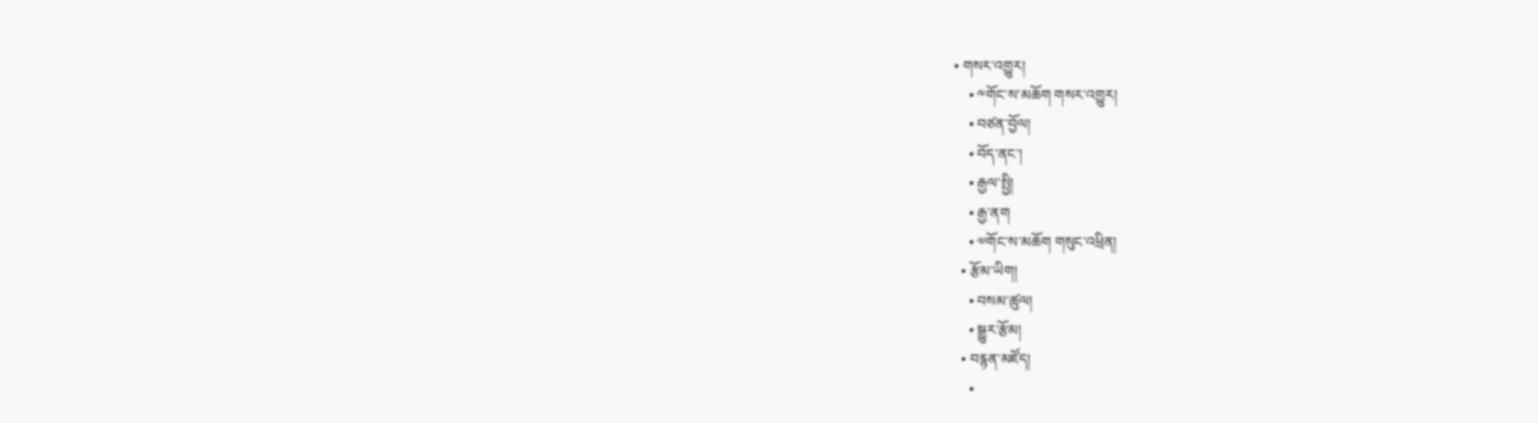• གསར་འགྱུར།
    • ༸གོང་ས་མཆོག གསར་འགྱུར།
    • བཙན་བྱོལ།
    • བོད་ནང་།
    • རྒྱལ་སྤྱི།
    • རྒྱ་ནག
    • ༧གོང་ས་མཆོག གསུང་འཕྲིན།
  • རྩོམ་ཡིག།
    • བསམ་ཚུལ།
    • སྒྱུར་རྩོམ།
  • བརྙན་མཛོད།
    •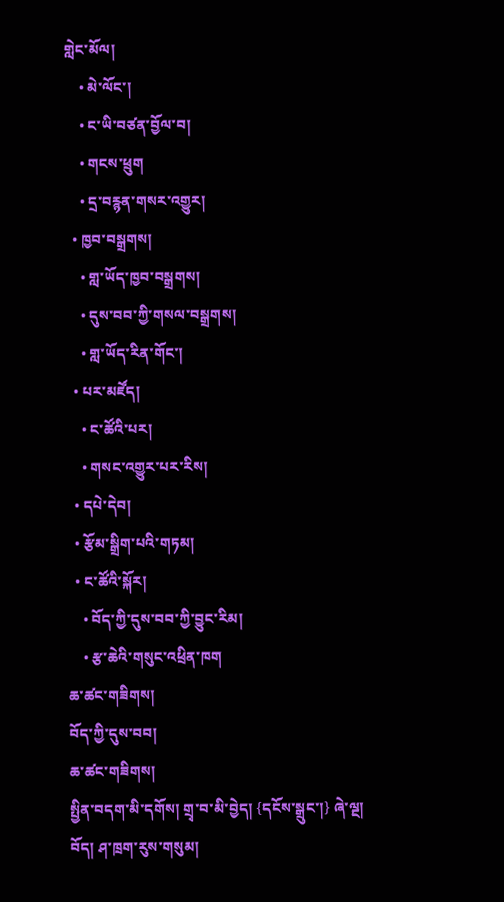གླེང་མོལ།
    • མེ་ལོང་།
    • ང་ཡི་བཙན་བྱོལ་བ།
    • གངས་ཕྲུག
    • དྲ་བརྙན་གསར་འགྱུར།
  • ཁྱབ་བསྒྲགས།
    • གླ་ཡོད་ཁྱབ་བསྒྲགས།
    • དུས་བབ་ཀྱི་གསལ་བསྒྲགས།
    • གླ་ཡོད་རིན་གོང་།
  • པར་མཛོད།
    • ང་ཚོའི་པར།
    • གསང་འགྱུར་པར་རིས།
  • དཔེ་དེབ།
  • རྩོམ་སྒྲིག་པའི་གཏམ།
  • ང་ཚོའི་སྐོར།
    • བོད་ཀྱི་དུས་བབ་ཀྱི་བྱུང་རིམ།
    • རྩ་ཆེའི་གསུང་འཕྲིན་ཁག
ཆ་ཚང་གཟིགས།
བོད་ཀྱི་དུས་བབ།
ཆ་ཚང་གཟིགས།
སྤྱིན་བདག་མི་དགོས། གྲྭ་བ་མི་བྱེད། {དངོས་སྒྲུང་།} ཞེ་ལྔ།
བོད། ཤ་ཁྲག་རུས་གསུམ།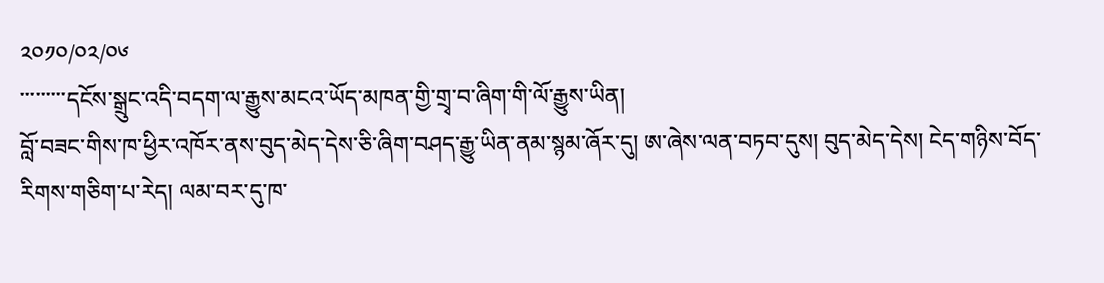༢༠༡༠/༠༢/༠༦
་་་་་་་་་དངོས་སྒྲུང་འདི་བདག་ལ་རྒྱུས་མངའ་ཡོད་མཁན་གྱི་གྲྭ་བ་ཞིག་གི་ལོ་རྒྱུས་ཡིན།
བློ་བཟང་གིས་ཁ་ཕྱིར་འཁོར་ནས་བུད་མེད་དེས་ཅི་ཞིག་བཤད་རྒྱུ་ཡིན་ནམ་སྙམ་ཞོར་དུ། ཨ་ཞེས་ལན་བཏབ་དུས། བུད་མེད་དེས། ངེད་གཉིས་བོད་རིགས་གཅིག་པ་རེད། ལམ་བར་དུ་ཁ་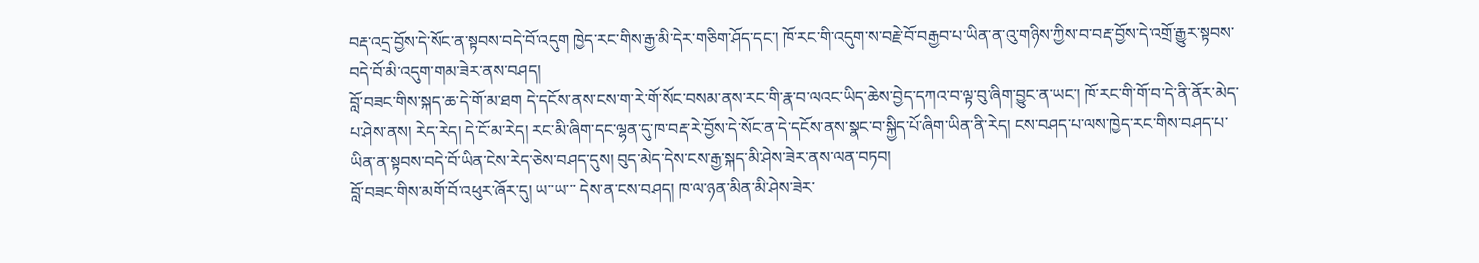བརྡ་འདྲ་བྱོས་དེ་སོང་ན་སྟབས་བདེ་བོ་འདུག ཁྱེད་རང་གིས་རྒྱ་མི་དེར་གཅིག་ཤོད་དང་། ཁོ་རང་གི་འདུག་ས་བརྗེ་བོ་བརྒྱབ་པ་ཡིན་ན་འུ་གཉིས་ཀྱིས་བ་བརྡ་བྱོས་དེ་འགྲོ་རྒྱུར་སྟབས་བདེ་བོ་མི་འདུག་གམ་ཟེར་ནས་བཤད།
བློ་བཟང་གིས་སྐད་ཆ་དེ་གོ་མ་ཐག དེ་དངོས་ནས་ངས་ག་རེ་གོ་སོང་བསམ་ནས་རང་གི་རྣ་བ་ལའང་ཡིད་ཆེས་བྱེད་དཀའ་བ་ལྟ་བུ་ཞིག་བྱུང་ན་ཡང་། ཁོ་རང་གི་གོ་བ་དེ་ནི་ནོར་མེད་པ་ཤེས་ནས། རེད་རེད། དེ་ངོ་མ་རེད། རང་མི་ཞིག་དང་ལྷན་དུ་ཁ་བརྡ་རེ་བྱོས་དེ་སོང་ན་དེ་དངོས་ནས་སྣང་བ་སྐྱིད་པོ་ཞིག་ཡིན་ནི་རེད། ངས་བཤད་པ་ལས་ཁྱེད་རང་གིས་བཤད་པ་ཡིན་ན་སྟབས་བདེ་བོ་ཡིན་ངེས་རེད་ཅེས་བཤད་དུས། བུད་མེད་དེས་ངས་རྒྱ་སྐད་མི་ཤེས་ཟེར་ནས་ལན་བཏབ།
བློ་བཟང་གིས་མགོ་བོ་འཕུར་ཞོར་དུ། ཡ་་ཡ་་་ དེས་ན་ངས་བཤད། ཁ་ལ་ཉན་མིན་མི་ཤེས་ཟེར་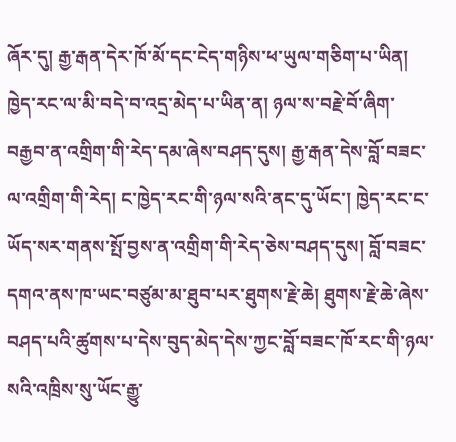ཞོར་དུ། རྒྱ་རྒན་དེར་ཁོ་མོ་དང་ངེད་གཉིས་ཕ་ཡུལ་གཅིག་པ་ཡིན། ཁྱེད་རང་ལ་མི་བདེ་བ་འདྲ་མེད་པ་ཡིན་ན། ཉལ་ས་བརྗེ་བོ་ཞིག་བརྒྱབ་ན་འགྲིག་གི་རེད་དམ་ཞེས་བཤད་དུས། རྒྱ་རྒན་དེས་བློ་བཟང་ལ་འགྲིག་གི་རེད། ང་ཁྱེད་རང་གི་ཉལ་སའི་ནང་དུ་ཡོང་། ཁྱེད་རང་ང་ཡོད་སར་གནས་སྤོ་བྱས་ན་འགྲིག་གི་རེད་ཅེས་བཤད་དུས། བློ་བཟང་དགའ་ནས་ཁ་ཡང་བཙུམ་མ་ཐུབ་པར་ཐུགས་རྗེ་ཆེ། ཐུགས་རྗེ་ཆེ་ཞེས་བཤད་པའི་ཚུགས་པ་དེས་བུད་མེད་དེས་ཀྱང་བློ་བཟང་ཁོ་རང་གི་ཉལ་སའི་འཁྲིས་སུ་ཡོང་རྒྱུ་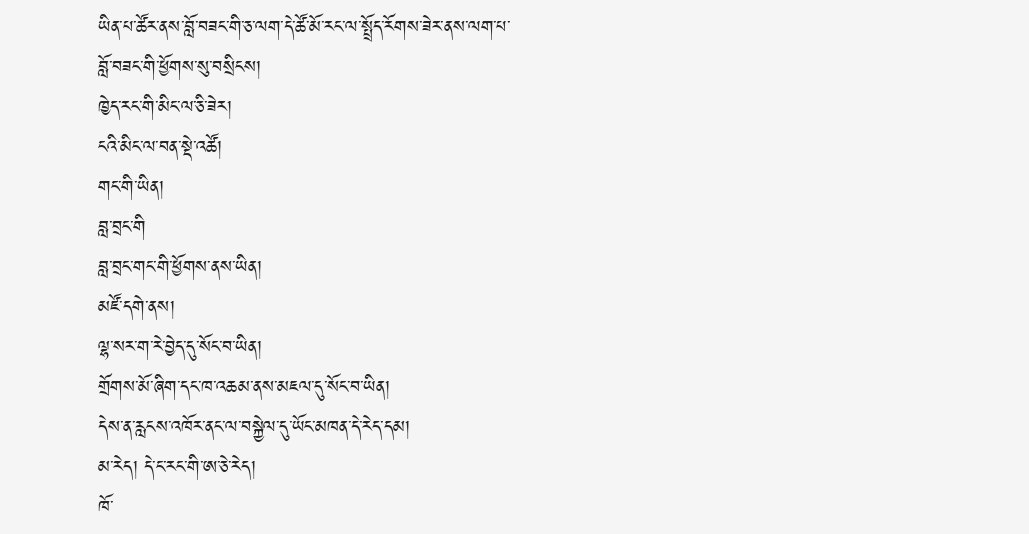ཡིན་པ་ཚོར་ནས་བློ་བཟང་གི་ཅ་ལག་དེ་ཚོ་མོ་རང་ལ་སྤྲོད་རོགས་ཟེར་ནས་ལག་པ་བློ་བཟང་གི་ཕྱོགས་སུ་བསྲིངས།
ཁྱེད་རང་གི་མིང་ལ་ཅི་ཟེར།
ངའི་མིང་ལ་བན་སྡེ་འཚོ།
གང་གི་ཡིན།
བླ་བྲང་གི
བླ་བྲང་གང་གི་ཕྱོགས་ནས་ཡིན།
མཛོ་དགེ་ནས།
ལྷ་སར་ག་རེ་བྱེད་དུ་སོང་བ་ཡིན།
གྲོགས་མོ་ཞིག་དང་ཁ་འཆམ་ནས་མཇལ་དུ་སོང་བ་ཡིན།
དེས་ན་རླངས་འཁོར་ནང་ལ་བསྐྱེལ་དུ་ཡོང་མཁན་དེ་རེད་དམ།
མ་རེད། དེ་ང་རང་གི་ཨ་ཅེ་རེད།
ཁོ་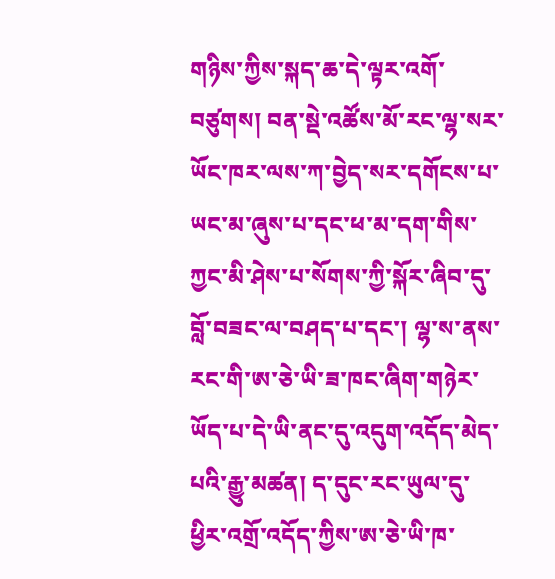གཉིས་ཀྱིས་སྐད་ཆ་དེ་ལྟར་འགོ་བཙུགས། བན་སྡེ་འཚོས་མོ་རང་ལྷ་སར་ཡོང་ཁར་ལས་ཀ་བྱེད་སར་དགོངས་པ་ཡང་མ་ཞུས་པ་དང་ཕ་མ་དག་གིས་ཀྱང་མི་ཤེས་པ་སོགས་ཀྱི་སྐོར་ཞིབ་དུ་བློ་བཟང་ལ་བཤད་པ་དང་། ལྷ་ས་ནས་རང་གི་ཨ་ཅེ་ཡི་ཟ་ཁང་ཞིག་གཉེར་ཡོད་པ་དེ་ཡི་ནང་དུ་འདུག་འདོད་མེད་པའི་རྒྱུ་མཚན། ད་དུང་རང་ཡུལ་དུ་ཕྱིར་འགྲོ་འདོད་ཀྱིས་ཨ་ཅེ་ཡི་ཁ་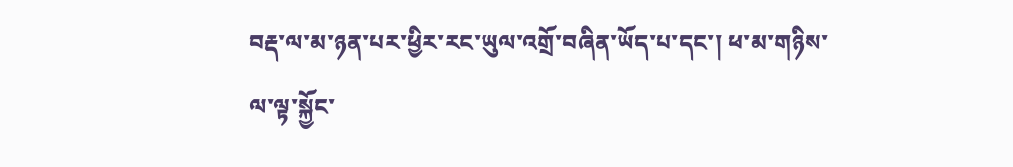བརྡ་ལ་མ་ཉན་པར་ཕྱིར་རང་ཡུལ་འགྲོ་བཞིན་ཡོད་པ་དང་། ཕ་མ་གཉིས་ལ་ལྟ་སྐྱོང་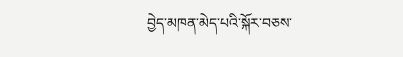བྱེད་མཁན་མེད་པའི་སྐོར་བཅས་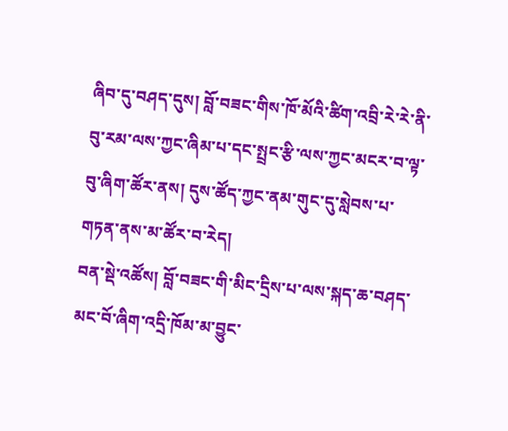ཞིབ་དུ་བཤད་དུས། བློ་བཟང་གིས་ཁོ་མོའི་ཚིག་འབྲི་རེ་རེ་ནི་བུ་རམ་ལས་ཀྱང་ཞིམ་པ་དང་སྤྲང་རྩི་ལས་ཀྱང་མངར་བ་ལྟ་བུ་ཞིག་ཚོར་ནས། དུས་ཚོད་ཀྱང་ནམ་གུང་དུ་སླེབས་པ་གཏན་ནས་མ་ཚོར་བ་རེད།
བན་སྡེ་འཚོས། བློ་བཟང་གི་མིང་དྲིས་པ་ལས་སྐད་ཆ་བཤད་མང་བོ་ཞིག་འདྲི་ཁོམ་མ་བྱུང་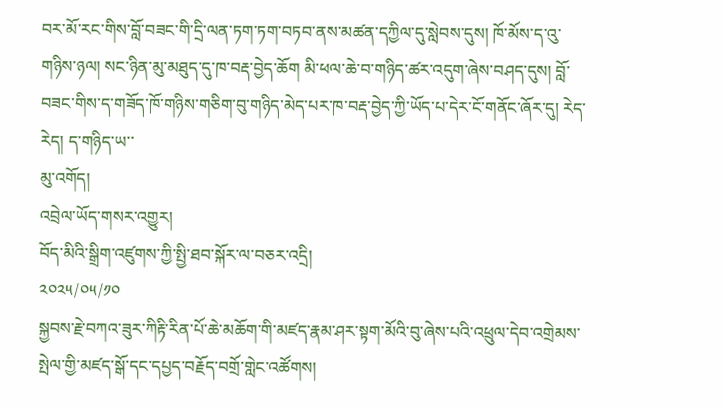བར་མོ་རང་གིས་བློ་བཟང་གི་དྲི་ལན་ཏག་ཏག་བཏབ་ནས་མཚན་དཀྱིལ་དུ་སླེབས་དུས། ཁོ་མོས་ད་འུ་གཉིས་ཉལ། སང་ཉིན་མུ་མཐུད་དུ་ཁ་བརྡ་བྱེད་ཆོག མི་ཕལ་ཆེ་བ་གཉིད་ཚར་འདུག་ཞེས་བཤད་དུས། བློ་བཟང་གིས་ད་གཟོད་ཁོ་གཉིས་གཅིག་བུ་གཉིད་མེད་པར་ཁ་བརྡ་བྱེད་ཀྱི་ཡོད་པ་དེར་ངོ་གནོང་ཞོར་དུ། རེད་རེད། ད་གཉིད་ཡ་་
མུ་འགོད།
འབྲེལ་ཡོད་གསར་འགྱུར།
བོད་མིའི་སྒྲིག་འཛུགས་ཀྱི་སྤྱི་ཐབ་སྐོར་ལ་བཅར་འདྲི།
༢༠༢༥/༠༥/༡༠
སྐྱབས་རྗེ་བཀའ་ཟུར་ཀིརྟི་རིན་པོ་ཆེ་མཆོག་གི་མཛད་རྣམ་ཤར་སྟག་མོའི་བུ་ཞེས་པའི་འཕྲུལ་དེབ་འགྲེམས་སྤེལ་གྱི་མཛད་སྒོ་དང་དཔྱད་བརྗོད་བགྲོ་གླེང་འཚོགས།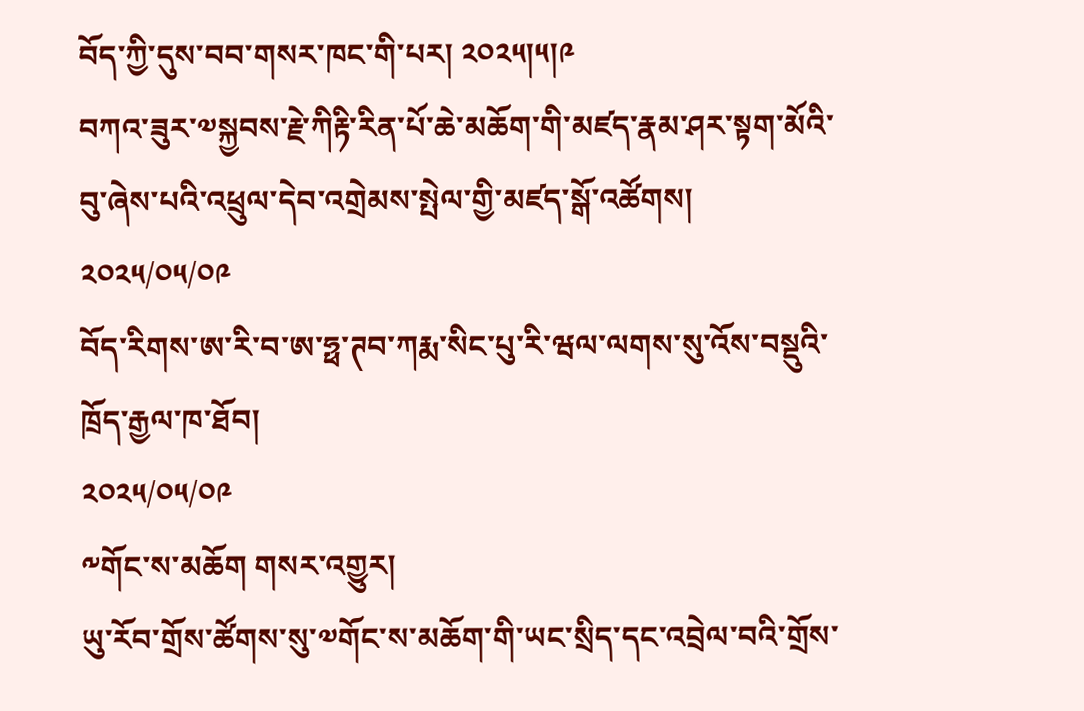བོད་ཀྱི་དུས་བབ་གསར་ཁང་གི་པར། ༢༠༢༥།༥།༩
བཀའ་ཟུར་༧སྐྱབས་རྗེ་ཀིརྟི་རིན་པོ་ཆེ་མཆོག་གི་མཛད་རྣམ་ཤར་སྟག་མོའི་བུ་ཞེས་པའི་འཕྲུལ་དེབ་འགྲེམས་སྤེལ་གྱི་མཛད་སྒོ་འཚོགས།
༢༠༢༥/༠༥/༠༩
བོད་རིགས་ཨ་རི་བ་ཨ་ཧྥ་ཊབ་ཀརྨ་སིང་པུ་རི་ཝལ་ལགས་སུ་འོས་བསྡུའི་ཁྲོད་རྒྱལ་ཁ་ཐོབ།
༢༠༢༥/༠༥/༠༩
༸གོང་ས་མཆོག གསར་འགྱུར།
ཡུ་རོབ་གྲོས་ཚོགས་སུ་༧གོང་ས་མཆོག་གི་ཡང་སྲིད་དང་འབྲེལ་བའི་གྲོས་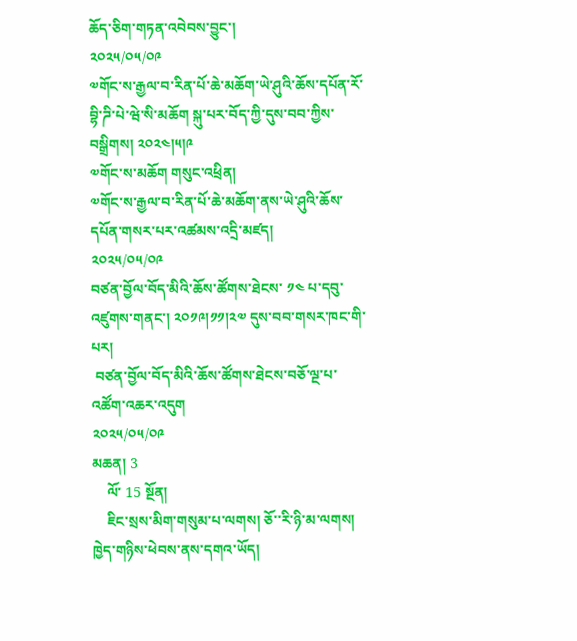ཆོད་ཅིག་གཏན་འབེབས་བྱུང་།
༢༠༢༥/༠༥/༠༩
༧གོང་ས་རྒྱལ་བ་རིན་པོ་ཆེ་མཆོག་ཡེ་ཤུའི་ཆོས་དཔོན་རོ་བྷི་ཌི་པེ་ཝེ་སི་མཆོག སྐུ་པར་བོད་ཀྱི་དུས་བབ་ཀྱིས་བསྒྲིགས། ༢༠༢༤།༥།༩
༧གོང་ས་མཆོག གསུང་འཕྲིན།
༧གོང་ས་རྒྱལ་བ་རིན་པོ་ཆེ་མཆོག་ནས་ཡེ་ཤུའི་ཆོས་དཔོན་གསར་པར་འཚམས་འདྲི་མཛད།
༢༠༢༥/༠༥/༠༩
བཙན་བྱོལ་བོད་མིའི་ཆོས་ཚོགས་ཐེངས་ ༡༤ པ་དབུ་འཛུགས་གནང་། ༢༠༡༩།༡༡།༢༧ དུས་བབ་གསར་ཁང་གི་པར།
 བཙན་བྱོལ་བོད་མིའི་ཆོས་ཚོགས་ཐེངས་བཅོ་ལྔ་པ་འཚོག་འཆར་འདུག
༢༠༢༥/༠༥/༠༩
མཆན། 3
    ལོ་ 15 སྔོན།
    ཇིང་སྲས་མིག་གསུམ་པ་ལགས། ཅོ་་རི་ཉི་མ་ལགས། ཁྱེད་གཉིས་ཕེབས་ནས་དགའ་ཡོད།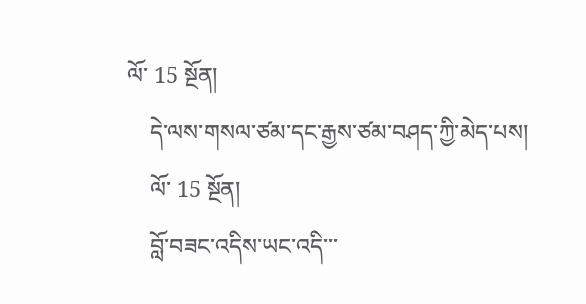ལོ་ 15 སྔོན།
    དེ་ལས་གསལ་ཙམ་དང་རྒྱས་ཙམ་བཤད་ཀྱི་མེད་པས།
    ལོ་ 15 སྔོན།
    བློ་བཟང་འདིས་ཡང་འདི་་་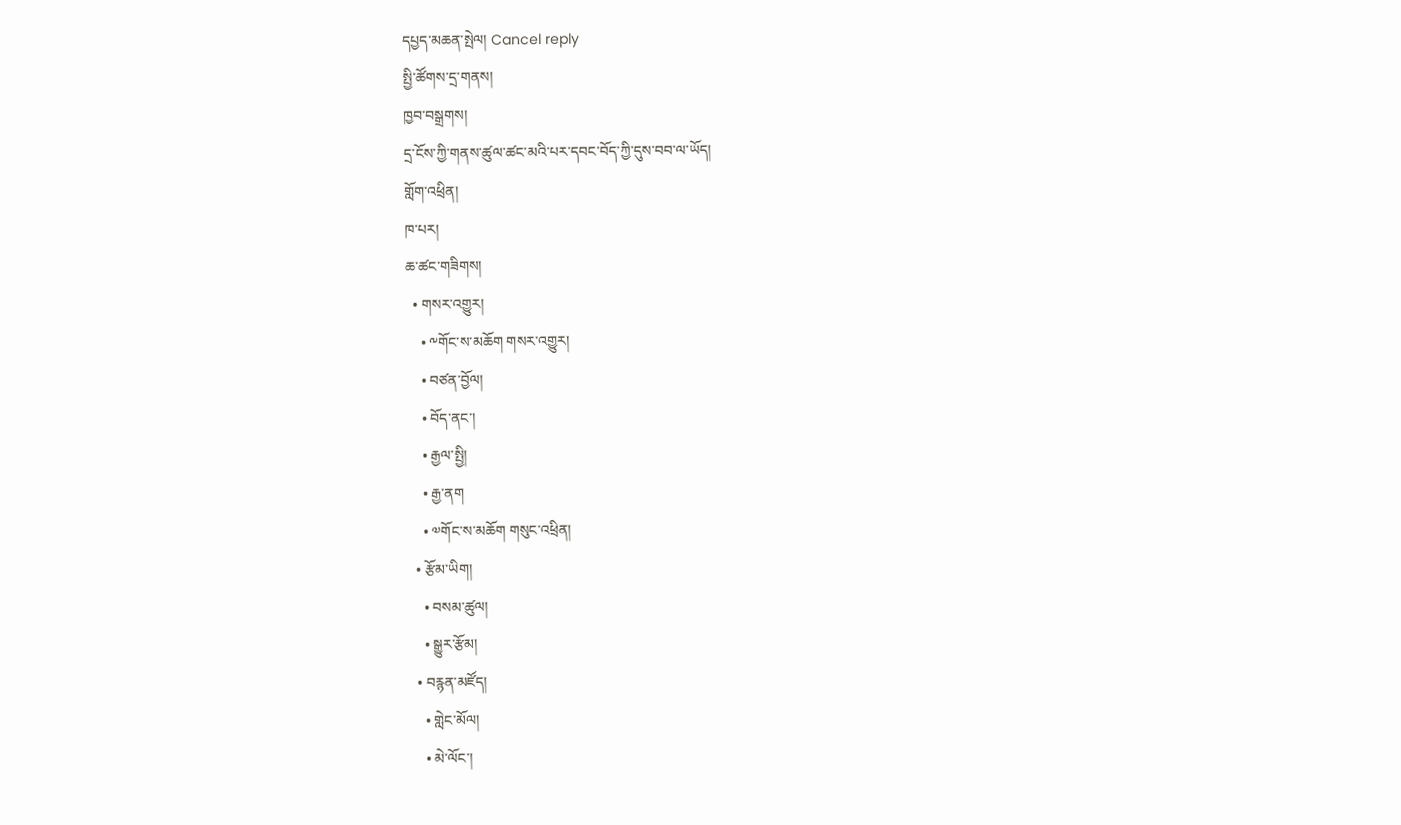དཔྱད་མཆན་སྤེལ། Cancel reply
སྤྱི་ཚོགས་དྲ་གནས།
ཁྱབ་བསྒྲགས།
དྲ་ངོས་ཀྱི་གནས་ཚུལ་ཚང་མའི་པར་དབང་བོད་ཀྱི་དུས་བབ་ལ་ཡོད།
གློག་འཕྲིན།
ཁ་པར།
ཆ་ཚང་གཟིགས།
  • གསར་འགྱུར།
    • ༸གོང་ས་མཆོག གསར་འགྱུར།
    • བཙན་བྱོལ།
    • བོད་ནང་།
    • རྒྱལ་སྤྱི།
    • རྒྱ་ནག
    • ༧གོང་ས་མཆོག གསུང་འཕྲིན།
  • རྩོམ་ཡིག།
    • བསམ་ཚུལ།
    • སྒྱུར་རྩོམ།
  • བརྙན་མཛོད།
    • གླེང་མོལ།
    • མེ་ལོང་།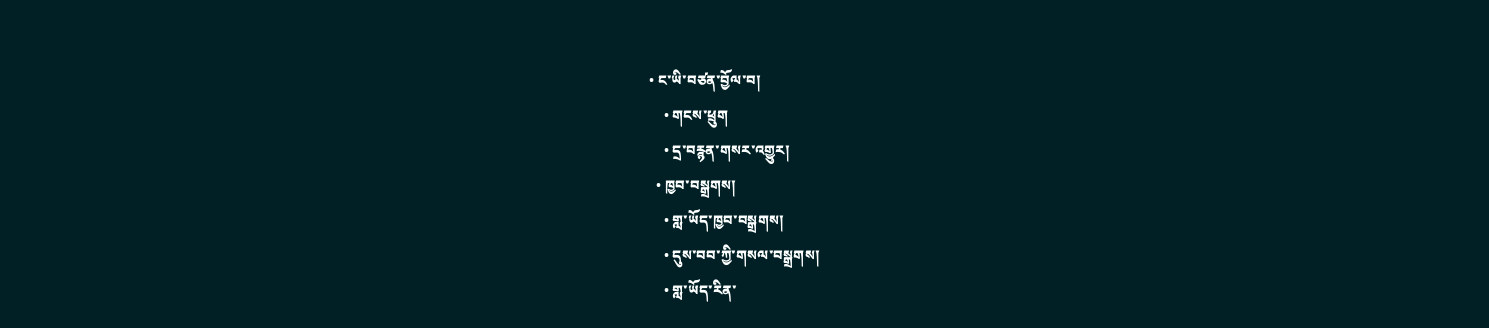• ང་ཡི་བཙན་བྱོལ་བ།
    • གངས་ཕྲུག
    • དྲ་བརྙན་གསར་འགྱུར།
  • ཁྱབ་བསྒྲགས།
    • གླ་ཡོད་ཁྱབ་བསྒྲགས།
    • དུས་བབ་ཀྱི་གསལ་བསྒྲགས།
    • གླ་ཡོད་རིན་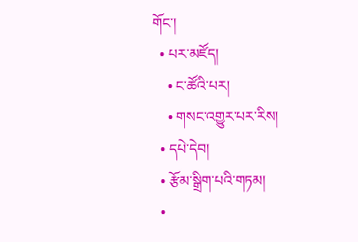གོང་།
  • པར་མཛོད།
    • ང་ཚོའི་པར།
    • གསང་འགྱུར་པར་རིས།
  • དཔེ་དེབ།
  • རྩོམ་སྒྲིག་པའི་གཏམ།
  •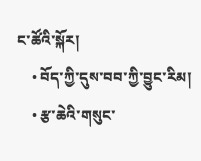ང་ཚོའི་སྐོར།
    • བོད་ཀྱི་དུས་བབ་ཀྱི་བྱུང་རིམ།
    • རྩ་ཆེའི་གསུང་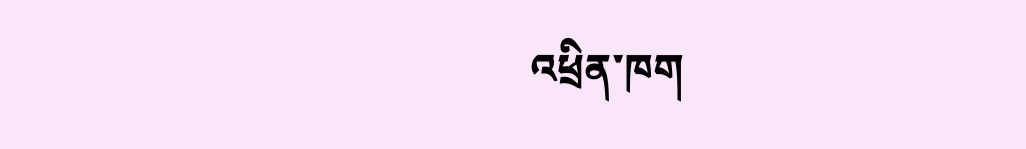འཕྲིན་ཁག